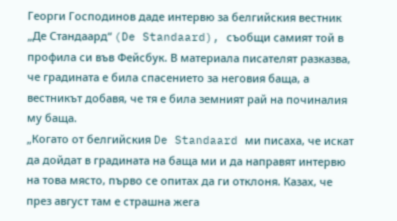Георги Господинов даде интервю за белгийския вестник „Де Стандаард“ (De Standaard), съобщи самият той в профила си във Фейсбук. В материала писателят разказва, че градината е била спасението за неговия баща, а вестникът добавя, че тя е била земният рай на починалия му баща.
„Когато от белгийския De Standaard ми писаха, че искат да дойдат в градината на баща ми и да направят интервю на това място, първо се опитах да ги отклоня. Казах, че през август там е страшна жега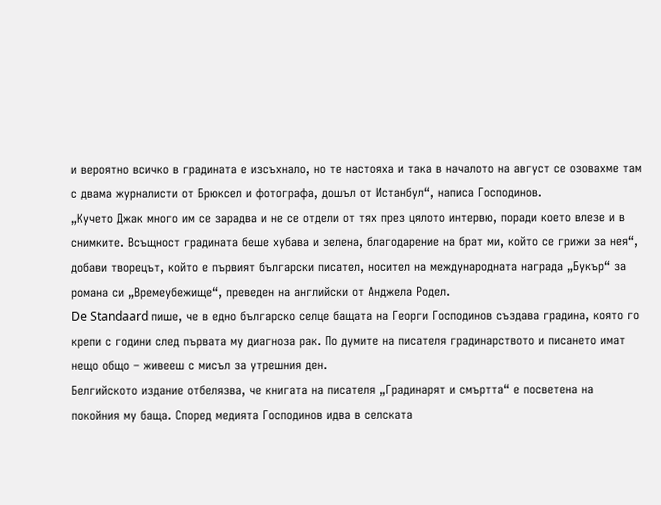и вероятно всичко в градината е изсъхнало, но те настояха и така в началото на август се озовахме там с двама журналисти от Брюксел и фотографа, дошъл от Истанбул“, написа Господинов.
„Кучето Джак много им се зарадва и не се отдели от тях през цялото интервю, поради което влезе и в снимките. Всъщност градината беше хубава и зелена, благодарение на брат ми, който се грижи за нея“, добави творецът, който е първият български писател, носител на международната награда „Букър“ за романа си „Времеубежище“, преведен на английски от Анджела Родел.
De Standaard пише, че в едно българско селце бащата на Георги Господинов създава градина, която го крепи с години след първата му диагноза рак. По думите на писателя градинарството и писането имат нещо общо – живееш с мисъл за утрешния ден.
Белгийското издание отбелязва, че книгата на писателя „Градинарят и смъртта“ е посветена на покойния му баща. Според медията Господинов идва в селската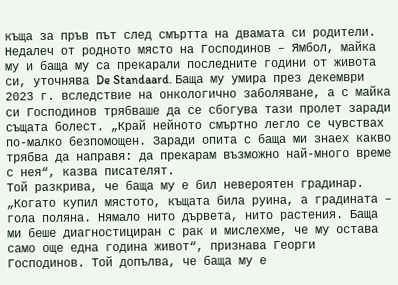къща за пръв път след смъртта на двамата си родители. Недалеч от родното място на Господинов – Ямбол, майка му и баща му са прекарали последните години от живота си, уточнява De Standaard. Баща му умира през декември 2023 г. вследствие на онкологично заболяване, а с майка си Господинов трябваше да се сбогува тази пролет заради същата болест. „Край нейното смъртно легло се чувствах по-малко безпомощен. Заради опита с баща ми знаех какво трябва да направя: да прекарам възможно най-много време с нея“, казва писателят.
Той разкрива, че баща му е бил невероятен градинар. „Когато купил мястото, къщата била руина, а градината – гола поляна. Нямало нито дървета, нито растения. Баща ми беше диагностициран с рак и мислехме, че му остава само още една година живот“, признава Георги Господинов. Той допълва, че баща му е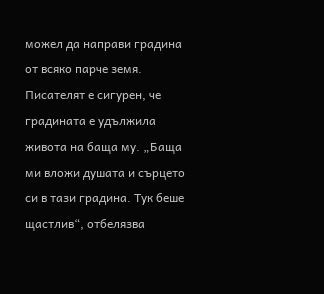можел да направи градина от всяко парче земя. Писателят е сигурен, че градината е удължила живота на баща му. „Баща ми вложи душата и сърцето си в тази градина. Тук беше щастлив“, отбелязва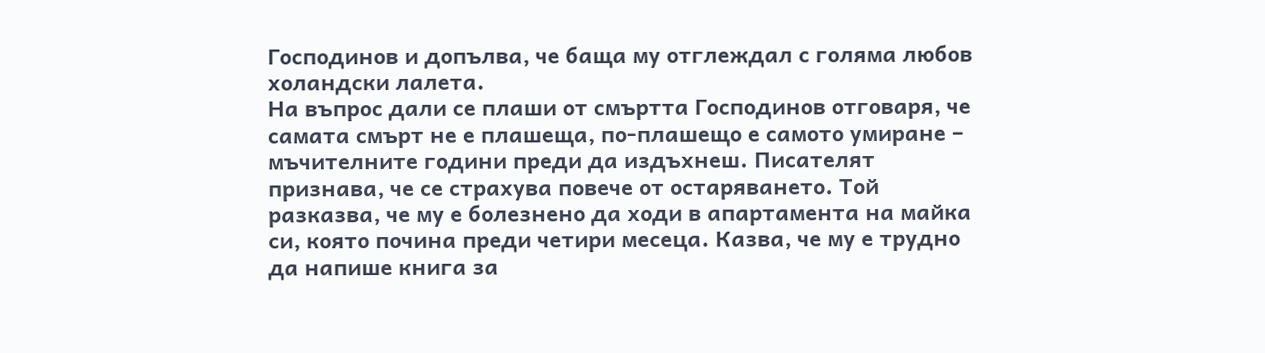Господинов и допълва, че баща му отглеждал с голяма любов холандски лалета.
На въпрос дали се плаши от смъртта Господинов отговаря, че самата смърт не е плашеща, по-плашещо е самото умиране – мъчителните години преди да издъхнеш. Писателят признава, че се страхува повече от остаряването. Той разказва, че му е болезнено да ходи в апартамента на майка си, която почина преди четири месеца. Казва, че му е трудно да напише книга за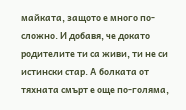майката, защото е много по-сложно. И добавя, че докато родителите ти са живи, ти не си истински стар. А болката от тяхната смърт е още по-голяма,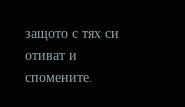защото с тях си отиват и спомените.